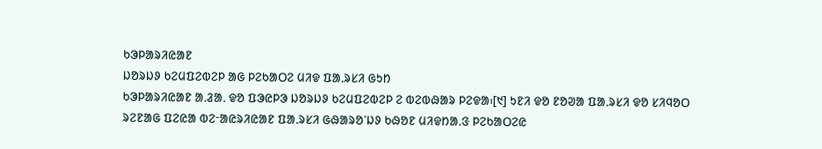ᱠᱳᱞᱟᱨᱤᱭᱟᱱ
ᱡᱚᱨᱡᱽ ᱠᱮᱢᱯᱮᱵᱮᱞ ᱟᱜ ᱞᱮᱠᱟᱛᱮ ᱢᱤᱫ ᱯᱟᱹᱨᱥᱤ ᱜᱩᱴ
ᱠᱳᱞᱟᱨᱤᱭᱟᱱ ᱟᱹᱲᱟᱹ ᱫᱚ ᱯᱳᱭᱞᱳ ᱡᱚᱨᱡᱽ ᱠᱮᱢᱯᱮᱵᱮᱞ ᱮ ᱵᱮᱵᱷᱟᱨ ᱞᱮᱫᱟ᱾[᱑] ᱩᱱᱤ ᱫᱚ ᱱᱚᱣᱟ ᱯᱟᱹᱨᱥᱤ ᱫᱚ ᱥᱤᱧᱚᱛ ᱨᱮᱱᱟᱜ ᱯᱮᱭᱟ ᱵᱮᱼᱟᱭᱨᱤᱭᱟᱱ ᱯᱟᱹᱨᱥᱤ ᱜᱷᱟᱨᱚᱸᱡᱽ ᱠᱷᱚᱱ ᱢᱤᱫᱴᱟᱹᱝ ᱞᱮᱠᱟᱛᱮᱭ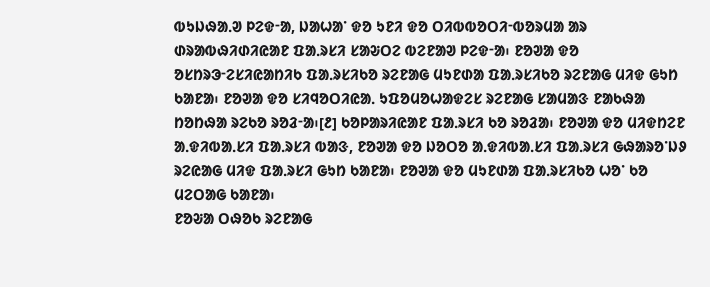ᱵᱩᱡᱷᱟᱹᱣ ᱞᱮᱫᱼᱟ, ᱡᱟᱦᱟᱸ ᱫᱚ ᱩᱱᱤ ᱫᱚ ᱛᱤᱵᱵᱚᱛᱤᱼᱵᱚᱨᱢᱟ ᱟᱨ ᱰᱨᱟᱵᱷᱤᱰᱤᱭᱟᱱ ᱯᱟᱹᱨᱥᱤ ᱥᱟᱶᱛᱮ ᱵᱮᱱᱟᱣ ᱞᱮᱫᱼᱟ᱾ ᱱᱚᱣᱟ ᱫᱚ ᱚᱥᱴᱨᱳᱼᱮᱥᱤᱭᱟᱴᱤᱠ ᱯᱟᱹᱨᱥᱤᱠᱚ ᱨᱮᱱᱟᱜ ᱢᱩᱱᱰᱟ ᱯᱟᱹᱨᱥᱤᱠᱚ ᱨᱮᱱᱟᱜ ᱢᱤᱫ ᱜᱩᱴ ᱠᱟᱱᱟ᱾ ᱱᱚᱣᱟ ᱫᱚ ᱥᱤᱧᱚᱛᱤᱭᱟᱹ ᱩᱯᱚᱢᱚᱦᱟᱫᱮᱥ ᱨᱮᱱᱟᱜ ᱥᱟᱢᱟᱝ ᱱᱟᱠᱷᱟ ᱴᱚᱴᱷᱟ ᱨᱮᱠᱚ ᱨᱚᱲᱼᱟ᱾[᱒] ᱠᱚᱞᱟᱨᱤᱭᱟᱱ ᱯᱟᱹᱨᱥᱤ ᱠᱚ ᱨᱚᱲᱟ᱾ ᱱᱚᱣᱟ ᱫᱚ ᱢᱤᱫᱴᱮᱱ ᱟᱹᱫᱤᱵᱟᱹᱥᱤ ᱯᱟᱹᱨᱥᱤ ᱵᱟᱝ, ᱱᱚᱣᱟ ᱫᱚ ᱡᱚᱛᱚ ᱟᱹᱫᱤᱵᱟᱹᱥᱤ ᱯᱟᱹᱨᱥᱤ ᱜᱷᱟᱨᱚᱸᱡᱽ ᱨᱮᱭᱟᱜ ᱢᱤᱫ ᱯᱟᱹᱨᱥᱤ ᱜᱩᱴ ᱠᱟᱱᱟ᱾ ᱱᱚᱣᱟ ᱫᱚ ᱢᱩᱱᱰᱟ ᱯᱟᱹᱨᱥᱤᱠᱚ ᱦᱚᱸ ᱠᱚ ᱢᱮᱛᱟᱜ ᱠᱟᱱᱟ᱾
ᱱᱚᱶᱟ ᱛᱷᱚᱠ ᱨᱮᱱᱟᱜ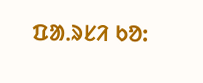ᱯᱟᱹᱨᱥᱤ ᱠᱚ: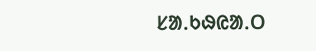ᱥᱟᱹᱠᱷᱭᱟᱹᱛ